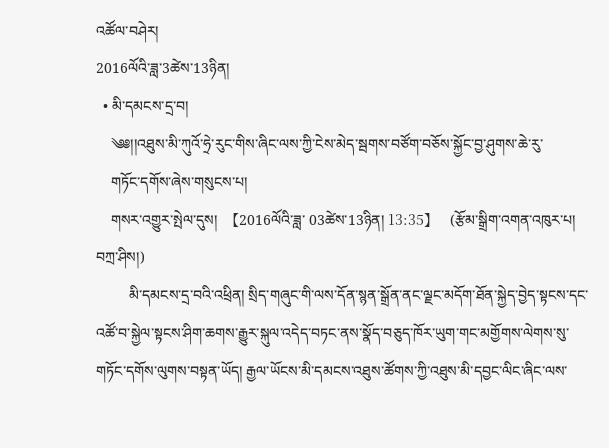འཚོལ་བཤེར།
2016ལོའི་ཟླ་3ཚེས་13ཉིན།
  • མི་དམངས་དྲ་བ།
    ༄༅།།འཐུས་མི་ཀུའོ་ཧྲེ་རུང་གིས་ཞིང་ལས་ཀྱི་ངེས་མེད་སྦགས་བཙོག་བཅོས་སྐྱོང་བྱ་ཤུགས་ཆེ་རུ་
    གཏོང་དགོས་ཞེས་གསུངས་པ།
    གསར་འགྱུར་སྤེལ་དུས།  【2016ལོའི་ཟླ་ 03ཚེས་13ཉིན། 13:35】   (རྩོམ་སྒྲིག་འགན་འཁུར་པ། བཀྲ་ཤིས།)
         མི་དམངས་དྲ་བའི་འཕྲིན། སྲིད་གཞུང་གི་ལས་དོན་སྙན་སྒྲོན་ནང་ལྗང་མདོག་ཐོན་སྐྱེད་བྱེད་སྟངས་དང་འཚོ་བ་སྐྱེལ་སྟངས་ཤིག་ཆགས་རྒྱུར་སྐུལ་འདེད་བཏང་ནས་སྣོད་བཅུད་ཁོར་ཡུག་གང་མགྱོགས་ལེགས་སུ་གཏོང་དགོས་ལུགས་བསྟན་ཡོད། རྒྱལ་ཡོངས་མི་དམངས་འཐུས་ཚོགས་ཀྱི་འཐུས་མི་དབྱང་ལིང་ཞིང་ལས་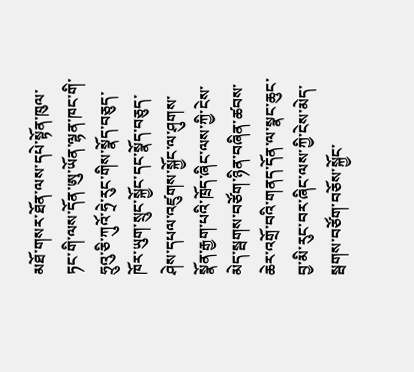མཐོ་གསར་ཐོན་ལས་དཔེ་སྟོན་ཁུལ་ཏང་གི་ལས་དོན་ཨུ་ཡོན་ལྷན་ཁང་གི་ཧྲུའུ་ཅི་ཀུའོ་ཧྲེ་རུང་གིས་སྣོད་བཅུད་ཁོར་ཡུག་སྲུང་སྐྱོང་དང་སྣོད་བཅུད་ཤེས་དཔལ་འཛུགས་སྐྱོང་ལ་ཤུགས་སྣོན་རྒྱག་པའི་ཁྲོད་ཞིང་ལས་ཀྱི་ངེས་མེད་སྦགས་བཙོག་ཉིན་བཞིན་ཚབས་ཆེར་འགྲོ་བའི་གནད་དོན་ལ་སྣང་ཆུང་བྱ་མི་རུང་བར་ཞིང་ལས་ཀྱི་ངེས་མེད་སྦགས་བཙོག་བཅོས་སྐྱོང་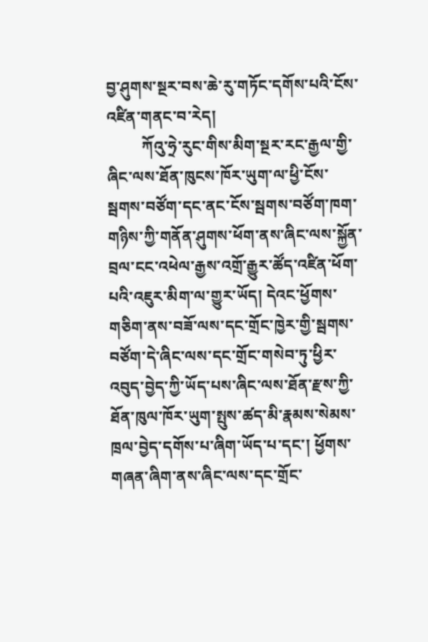བྱ་ཤུགས་སྔར་བས་ཆེ་རུ་གཏོང་དགོས་པའི་ངོས་འཛིན་གནང་བ་རེད།
         ཀོའུ་ཧྲེ་རུང་གིས་མིག་སྔར་རང་རྒྱལ་གྱི་ཞིང་ལས་ཐོན་ཁུངས་ཁོར་ཡུག་ལ་ཕྱི་ངོས་སྦགས་བཙོག་དང་ནང་ངོས་སྦགས་བཙོག་ཁག་གཉིས་ཀྱི་གནོན་ཤུགས་ཕོག་ནས་ཞིང་ལས་སྐྱོན་བྲལ་ངང་འཕེལ་རྒྱས་འགྲོ་རྒྱུར་ཚོད་འཛིན་ཕོག་པའི་འཇུར་མིག་ལ་གྱུར་ཡོད། དེའང་ཕྱོགས་གཅིག་ནས་བཟོ་ལས་དང་གྲོང་ཁྱེར་གྱི་སྦགས་བཙོག་དེ་ཞིང་ལས་དང་གྲོང་གསེབ་ཏུ་ཕྱིར་འབུད་བྱེད་ཀྱི་ཡོད་པས་ཞིང་ལས་ཐོན་རྫས་ཀྱི་ཐོན་ཁུལ་ཁོར་ཡུག་སྤུས་ཚད་མི་རྣམས་སེམས་ཁྲལ་བྱེད་དགོས་པ་ཞིག་ཡོད་པ་དང་། ཕྱོགས་གཞན་ཞིག་ནས་ཞིང་ལས་དང་གྲོང་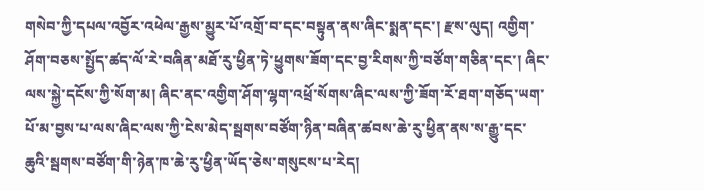གསེབ་ཀྱི་དཔལ་འབྱོར་འཕེལ་རྒྱས་མྱུར་པོ་འགྲོ་བ་དང་བསྟུན་ནས་ཞིང་སྨན་དང་། རྫས་ལུད། འགྱིག་ཤོག་བཅས་སྤྱོད་ཚད་ལོ་རེ་བཞིན་མཐོ་རུ་ཕྱིན་ཏེ་ཕྱུགས་ཟོག་དང་བྱ་རིགས་ཀྱི་བཙོག་གཅིན་དང་། ཞིང་ལས་སྐྱེ་དངོས་ཀྱི་སོག་མ། ཞིང་ནང་འགྱིག་ཤོག་ལྷག་འཕྲོ་སོགས་ཞིང་ལས་ཀྱི་ཟོག་རོ་ཐག་གཅོད་ཡག་པོ་མ་བྱས་པ་ལས་ཞིང་ལས་ཀྱི་ངེས་མེད་སྦགས་བཙོག་ཉིན་བཞིན་ཚབས་ཆེ་རུ་ཕྱིན་ནས་ས་རྒྱུ་དང་ཆུའི་སྦགས་བཙོག་གི་ཉེན་ཁ་ཆེ་རུ་ཕྱིན་ཡོད་ཅེས་གསུངས་པ་རེད།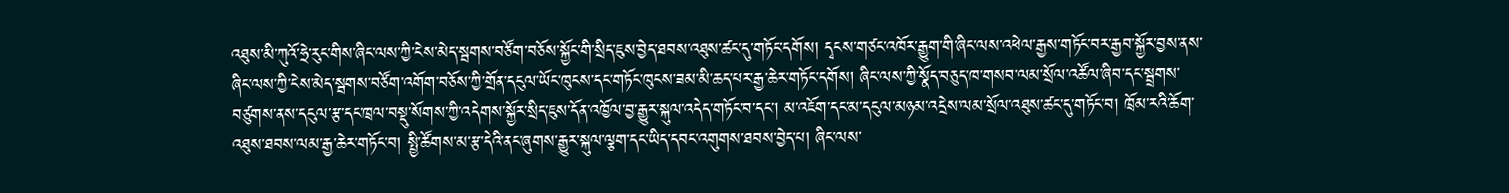འཐུས་མི་ཀུའོ་ཧྲེ་རུང་གིས་ཞིང་ལས་ཀྱི་ངེས་མེད་སྦགས་བཙོག་བཅོས་སྐྱོང་གི་སྲིད་ཇུས་བྱེད་ཐབས་འཐུས་ཚང་དུ་གཏོང་དགོས། དྭངས་གཙང་འཁོར་རྒྱུག་གི་ཞིང་ལས་འཕེལ་རྒྱས་གཏོང་བར་རྒྱབ་སྐྱོར་བྱས་ནས་ཞིང་ལས་ཀྱི་ངེས་མེད་སྦགས་བཙོག་འགོག་བཅོས་ཀྱི་གྲོན་དངུལ་ཡོང་ཁུངས་དང་གཏོང་ཁུངས་ཟམ་མི་ཆད་པར་རྒྱ་ཆེར་གཏོང་དགོས། ཞིང་ལས་ཀྱི་སྣོད་བཅུད་ཁ་གསབ་ལམ་སྲོལ་འཚོལ་ཞིབ་དང་སྦྲགས་བཙུགས་ནས་དངུལ་རྩ་དང་ཁྲལ་བསྡུ་སོགས་ཀྱི་འདེགས་སྐྱོར་སྲིད་ཇུས་དོན་འཁྱོལ་བྱ་རྒྱུར་སྐུལ་འདེད་གཏོང་བ་དང་། མ་འཇོག་དང་མ་དངུལ་མཉམ་འདྲེས་ལམ་སྲོལ་འཐུས་ཚང་དུ་གཏོང་བ། ཁྲོམ་རའི་ཆོག་འཐུས་ཐབས་ལམ་རྒྱ་ཆེར་གཏོང་བ། སྤྱི་ཚོགས་མ་རྩ་དེའི་ནང་ཞུགས་རྒྱུར་སྐུལ་ལྕག་དང་ཡིད་དབང་འགུགས་ཐབས་བྱེད་པ། ཞིང་ལས་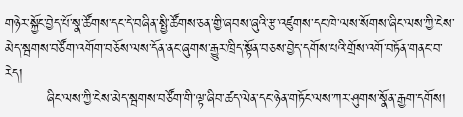གཉེར་སྐྱོང་བྱེད་པོ་སྣ་ཚོགས་དང་དེ་བཞིན་སྤྱི་ཚོགས་ཅན་གྱི་ཞབས་ཞུའི་རྩ་འཛུགས་དང་ཁེ་ལས་སོགས་ཞིང་ལས་ཀྱི་ངེས་མེད་སྦགས་བཙོག་འགོག་བཅོས་ལས་དོན་ནང་ཞུགས་རྒྱུར་ཁྲིད་སྟོན་བཅས་བྱེད་དགོས་པའི་གྲོས་འགོ་བཏོན་གནང་བ་རེད།
         ཞིང་ལས་ཀྱི་ངེས་མེད་སྦགས་བཙོག་གི་ལྟ་ཞིབ་ཚད་ལེན་དང་ཉེན་གཏོང་ལས་ཀར་ཤུགས་སྣོན་རྒྱག་དགོས།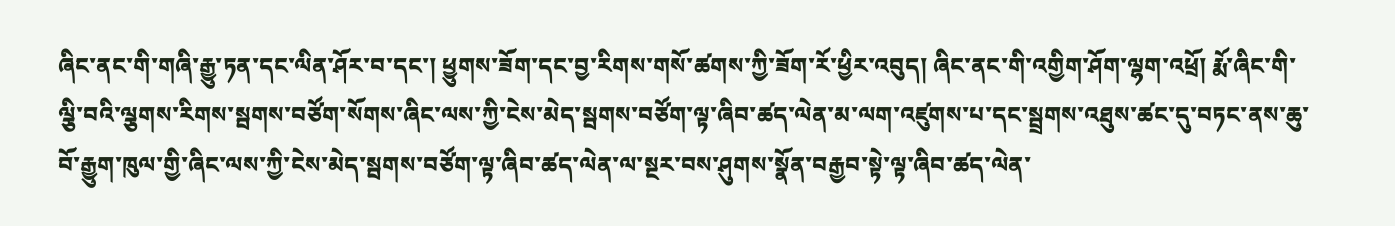ཞིང་ནང་གི་གཞི་རྒྱུ་ཏན་དང་ལིན་ཤོར་བ་དང་། ཕྱུགས་ཟོག་དང་བྱ་རིགས་གསོ་ཚགས་ཀྱི་ཟོག་རོ་ཕྱིར་འབུད། ཞིང་ནང་གི་འགྱིག་ཤོག་ལྷག་འཕྲོ། རྨོ་ཞིང་གི་ལྕི་བའི་ལྕགས་རིགས་སྦགས་བཙོག་སོགས་ཞིང་ལས་ཀྱི་ངེས་མེད་སྦགས་བཙོག་ལྟ་ཞིབ་ཚད་ལེན་མ་ལག་འཛུགས་པ་དང་སྦྲགས་འཐུས་ཚང་དུ་བཏང་ནས་ཆུ་བོ་རྒྱུག་ཁུལ་གྱི་ཞིང་ལས་ཀྱི་ངེས་མེད་སྦགས་བཙོག་ལྟ་ཞིབ་ཚད་ལེན་ལ་སྔར་བས་ཤུགས་སྣོན་བརྒྱབ་སྟེ་ལྟ་ཞིབ་ཚད་ལེན་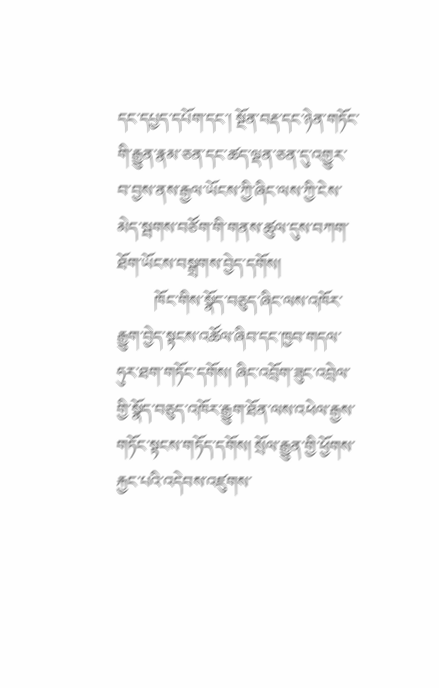དང་དཔྱད་དཔོག་དང་། སྔོན་བརྡ་དང་ཉེན་གཏོང་གི་རྒྱུན་རྣམ་ཅན་དང་ཚད་ལྡན་ཅན་དུ་འགྱུར་བ་བྱས་ནས་རྒྱལ་ཡོངས་ཀྱི་ཞིང་ལས་ཀྱི་ངེས་མེད་སྦགས་བཙོག་གི་གནས་ཚུལ་དུས་བཀག་ཐོག་ཡོངས་བསྒྲགས་བྱེད་དགོས།
         ཁོང་གིས་སྣོད་བཅུད་ཞིང་ལས་འཁོར་རྒྱུག་བྱེད་སྟངས་འཚོལ་ཞིབ་དང་ཁྱབ་གདལ་ཧུར་ཐག་གཏོང་དགོས། ཞིང་འབྲོག་ཟུང་འབྲེལ་གྱི་སྣོད་བཅུད་འཁོར་རྒྱུག་ཐོན་ལས་འཕེལ་རྒྱས་གཏོང་སྟངས་གཏོད་དགོས། སྲོལ་རྒྱུན་གྱི་ཕྱོགས་རྐྱང་པའི་འདེབས་འཛུགས་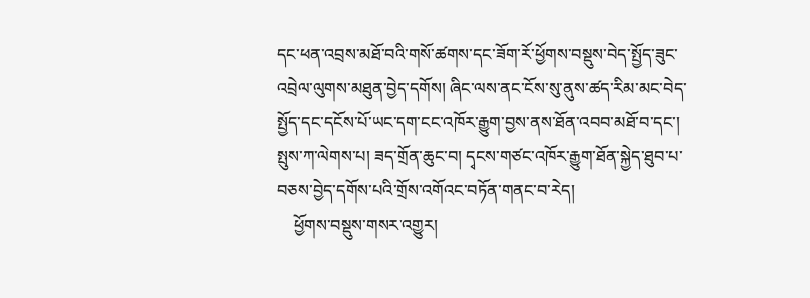དང་ཕན་འབྲས་མཐོ་བའི་གསོ་ཚགས་དང་ཟོག་རོ་ཕྱོགས་བསྡུས་བེད་སྤྱོད་ཟུང་འབྲེལ་ལུགས་མཐུན་བྱེད་དགོས། ཞིང་ལས་ནང་ངོས་སུ་ནུས་ཚད་རིམ་མང་བེད་སྤྱོད་དང་དངོས་པོ་ཡང་དག་ངང་འཁོར་རྒྱུག་བྱས་ནས་ཐོན་འབབ་མཐོ་བ་དང་། སྤུས་ཀ་ལེགས་པ། ཟད་གྲོན་ཆུང་བ། དྭངས་གཙང་འཁོར་རྒྱུག་ཐོན་སྐྱེད་ཐུབ་པ་བཅས་བྱེད་དགོས་པའི་གྲོས་འགོའང་བཏོན་གནང་བ་རེད།
    ཕྱོགས་བསྡུས་གསར་འགྱུར།